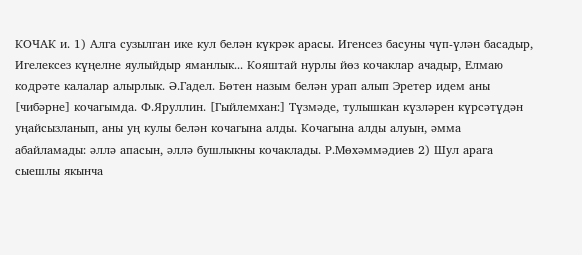КОЧАК и. 1) Алга сузылган ике кул белән күкрәк арасы. Игенсез басуны чүп-үлән басадыр, Игелексез күңелне яулыйдыр яманлык... Кояштай нурлы йөз кочаклар ачадыр, Елмаю кодрәте калалар алырлык. Ә.Гадел. Бөтен назым белән урап алып Эретер идем аны [чибәрне] кочагымда. Ф.Яруллин. [Гыйлемхан:] Түзмәде, тулышкан күзләрен күрсәтүдән уңайсызланып, аны уң кулы белән кочагына алды. Кочагына алды алуын, әмма абайламады: әллә апасын, әллә бушлыкны кочаклады. Р.Мөхәммәдиев 2) Шул арага сыешлы якынча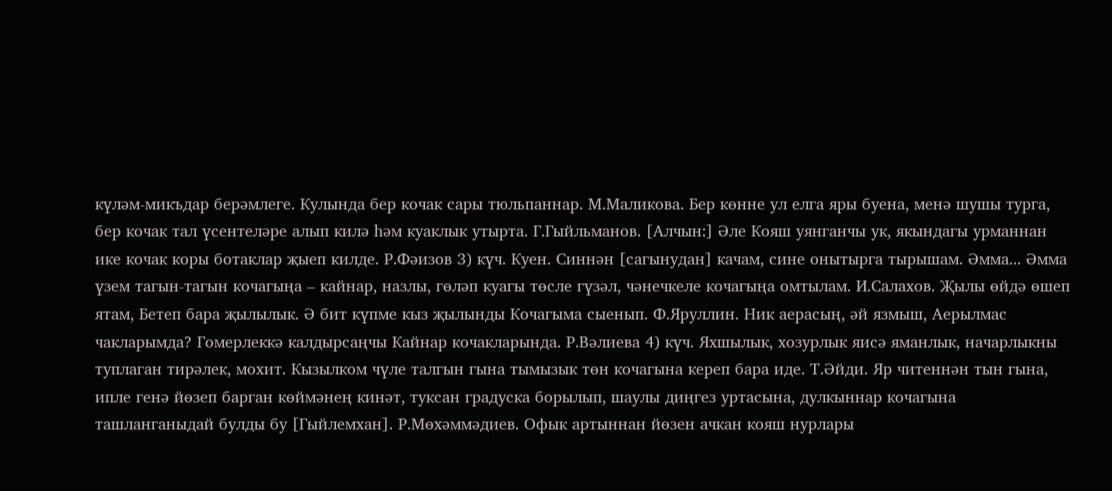күләм-микъдар берәмлеге. Кулында бер кочак сары тюльпаннар. М.Маликова. Бер көнне ул елга яры буена, менә шушы турга, бер кочак тал үсентеләре алып килә һәм куаклык утырта. Г.Гыйльманов. [Алчын:] Әле Кояш уянганчы ук, якындагы урманнан ике кочак коры ботаклар җыеп килде. Р.Фәизов 3) күч. Куен. Синнəн [сагынудан] качам, сине онытырга тырышам. Əмма... Əмма үзем тагын-тагын кочагыңа – кайнар, назлы, гөлəп куагы төсле гүзəл, чəнечкеле кочагыңа омтылам. И.Салахов. Җылы өйдә өшеп ятам, Бетеп бара җылылык. Ә бит күпме кыз җылынды Кочагыма сыенып. Ф.Яруллин. Ник аерасың, әй язмыш, Аерылмас чакларымда? Гомерлеккә калдырсаңчы Кайнар кочакларында. Р.Вәлиева 4) күч. Яхшылык, хозурлык яисә яманлык, начарлыкны туплаган тирәлек, мохит. Кызылком чүле талгын гына тымызык төн кочагына кереп бара иде. Т.Әйди. Яр читеннән тын гына, ипле генә йөзеп барган көймәнең кинәт, туксан градуска борылып, шаулы диңгез уртасына, дулкыннар кочагына ташланганыдай булды бу [Гыйлемхан]. Р.Мөхәммәдиев. Офык артыннан йөзен ачкан кояш нурлары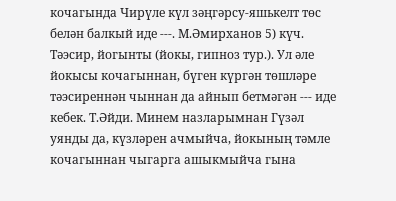кочагында Чирүле күл зәңгәрсу-яшькелт төс белән балкый иде ---. М.Әмирханов 5) күч. Тәэсир, йогынты (йокы, гипноз тур.). Ул әле йокысы кочагыннан, бүген күргән төшләре тәэсиреннән чыннан да айнып бетмәгән --- иде кебек. Т.Әйди. Минем назларымнан Гүзәл уянды да, күзләрен ачмыйча, йокының тәмле кочагыннан чыгарга ашыкмыйча гына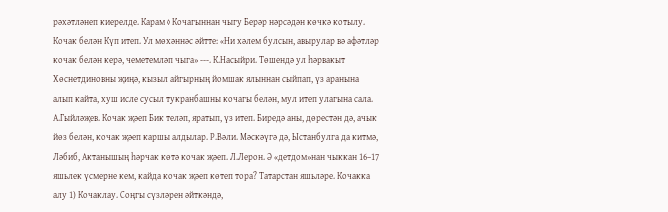рәхәтләнеп киерелде. Карам ◊ Кочагыннан чыгу Берәр нәрсәдән көчкә котылу. Кочак белән Күп итеп. Ул мөхәннәс әйтте: «Ни хәлем булсын, авырулар вә афәтләр кочак белән керә, чеметемләп чыга» ---. К.Насыйри. Төшендә ул һәрвакыт Хөснетдиновны җиңә, кызыл айгырның йомшак ялыннан сыйпап, үз аранына алып кайта, хуш исле сусыл тукранбашны кочагы белән, мул итеп улагына сала. А.Гыйләҗев. Кочак җәеп Бик теләп, яратып, үз итеп. Биредә аны, дөрестән дә, ачык йөз белән, кочак җәеп каршы алдылар. Р.Вәли. Мәскәүгә дә, Ыстанбулга да китмә, Ләбиб, Актанышың һәрчак көтә кочак җәеп. Л.Лерон. Ә «детдом»нан чыккан 16–17 яшьлек үсмерне кем, кайда кочак җәеп көтеп тора? Татарстан яшьләре. Кочакка алу 1) Кочаклау. Соңгы сүзләрен әйткәндә,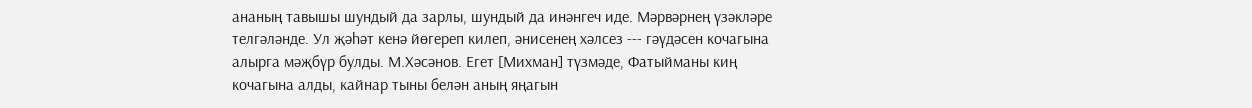ананың тавышы шундый да зарлы, шундый да инәнгеч иде. Мәрвәрнең үзәкләре телгәләнде. Ул җәһәт кенә йөгереп килеп, әнисенең хәлсез --- гәүдәсен кочагына алырга мәҗбүр булды. М.Хәсәнов. Егет [Михман] түзмәде, Фатыйманы киң кочагына алды, кайнар тыны белән аның яңагын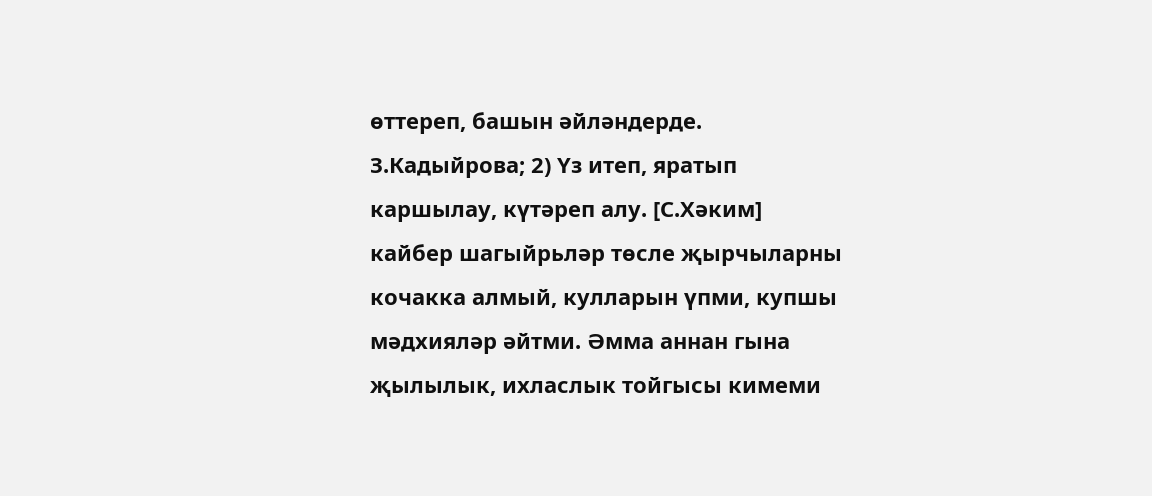өттереп, башын әйләндерде. З.Кадыйрова; 2) Үз итеп, яратып каршылау, күтәреп алу. [С.Хәким] кайбер шагыйрьлəр төсле җырчыларны кочакка алмый, кулларын үпми, купшы мəдхиялəр əйтми. Əмма аннан гына җылылык, ихласлык тойгысы кимеми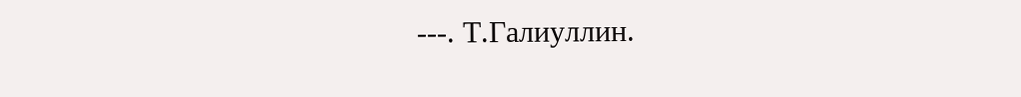---. Т.Галиуллин.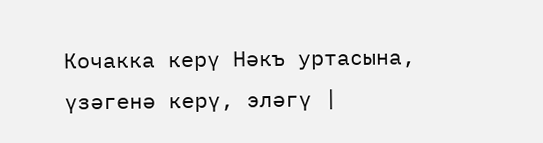Кочакка керү Нәкъ уртасына, үзәгенә керү, эләгү |